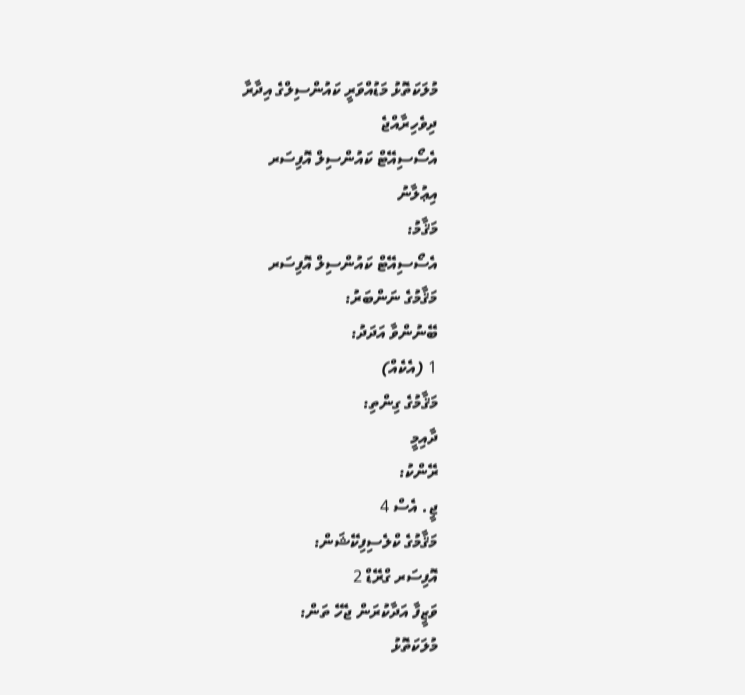މުލަކަތޮޅު މަޑުއްވަރީ ކައުންސިލްގެ އިދާރާ
ދިވެހިރާއްޖެ
އެސޯސިއޭޓް ކައުންސިލް އޮފިސަރ
އިޢުލާނު
މަޤާމު:
އެސޯސިއޭޓް ކައުންސިލް އޮފިސަރ
މަޤާމުގެ ނަންބަރު:
ބޭނުންވާ އަދަދު:
1 (އެކެއް)
މަޤާމުގެ ގިންތި:
ދާއިމީ
ރޭންކު:
ޖީ. އެސް 4
މަޤާމުގެ ކްލެސިފިކޭޝަން:
އޮފިސަރ ގްރޭޑް 2
ވަޒީފާ އަދާކުރަން ޖެހޭ ތަން:
މުލަކަތޮޅު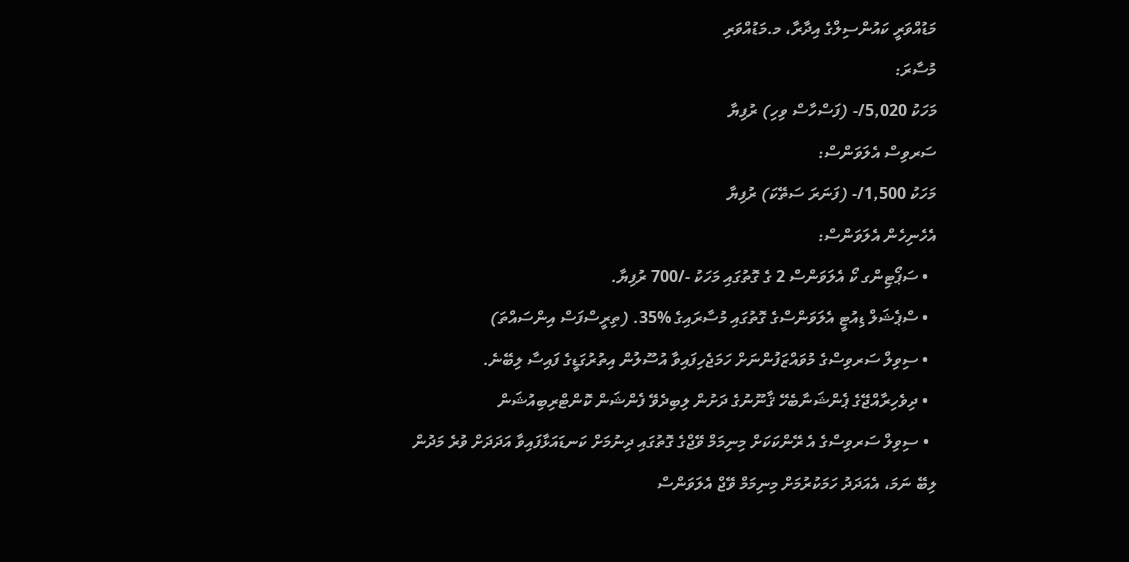މަޑުއްވަރީ ކައުންސިލްގެ އިދާރާ، މ.މަޑުއްވަރި
މުސާރަ:
މަހަކު 5,020/- (ފަސްހާސް ވިހި) ރުފިޔާ
ސަރވިސް އެލަވަންސް:
މަހަކު 1,500/- (ފަނަރަ ސަތޭކަ) ރުފިޔާ
އެހެނިހެން އެލަވަންސް:
  • ސަޕޯޓިންގ ކޯ އެލަވަންސް 2 ގެ ގޮތުގައި މަހަކު -/700 ރުފިޔާ.
  • ސްޕެޝަލް ޑިއުޓީ އެލަވަންސްގެ ގޮތުގައި މުސާރައިގެ %35. (ތިރީސްފަސް އިންސައްތަ)
  • ސިވިލް ސަރވިސްގެ މުވައްޒަފުންނަށް ހަމަޖެހިފައިވާ އުސޫލުން އިތުރުގަޑީގެ ފައިސާ ލިބޭނެ.
  • ދިވެހިރާއްޖޭގެ ޕެންޝަނާބެހޭ ޤާނޫނުގެ ދަށުން ލިބިދެވޭ ފެންޝަން ކޮންޓްރިބިއުޝަން
  • ސިވިލް ސަރވިސްގެ އެ ރޭންކަކަށް މިނިމަމް ވޭޖްގެ ގޮތުގައި ދިނުމަށް ކަނޑައަޅާފައިވާ އަދަދަށް ވުރެ މަދުން ލިބޭ ނަމަ، އެއަދަދު ހަމަކުރުމަށް މިނިމަމް ވޭޖް އެލަވަންސް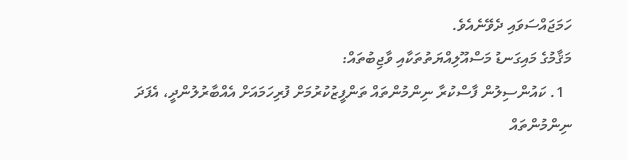ހަމަޖައްސަވައި ދެވޭނެއެވެ.
މަޤާމުގެ މައިގަނޑު މަސްއޫލިއްޔަތުތަކާއި ވާޖިބުތައް:
  1. ކައުންސިލުން ފާސްކުރާ ނިންމުންތައް ތަންފީޒުކުރުމަށް ފުރިހަމައަށް އެއްބާރުލުންދީ، އެފަދަ ނިންމުންތައް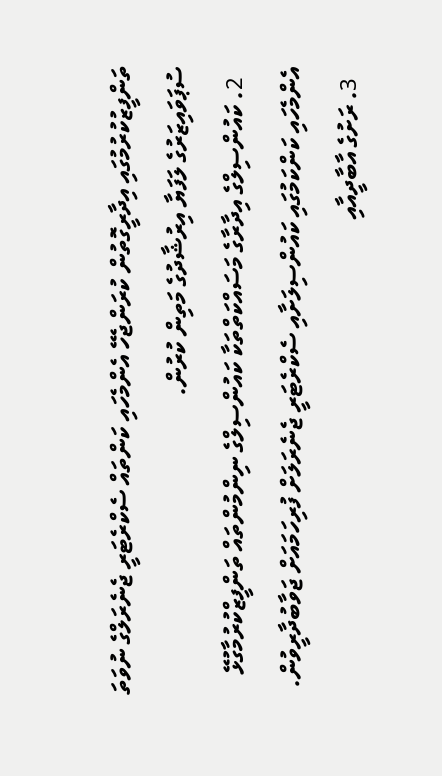ތަންފީޒުކުރުމުގައި އިދާރީގޮތުން ކުރަންޖެހޭ އެންމެހައި ކަންތައް ސެކްރެޓަރީ ޖެނެރަލްގެ ނުވަތަ ސުޕަވައިޒަރުގެ ލަފަޔާ އިރުޝާދުގެ މަތިން ކުރުން.
  2. ކައުންސިލްގެ އިދާރާގެ މަސައްކަތްތަކާ ކައުންސިލްގެ ނިންމުންތައް ތަންފީޒްކުރުމާގުޅޭ އެންމެހައި ކަންކަމުގައި ކައުންސިލަށާއި ސެކްރެޓަރީ ޖެނެރަލަށް ފުރިހަމައަށް ޖަވާބުދާރީވުން.
  3. ރަށުގެ އާބާދީއާއި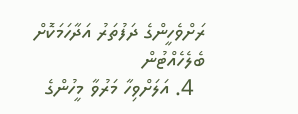ރަށްވެހީންގެ ދަފުތަރު އަދާހަމަކޮށް ބެލެހެއްޓުން
  4. އަލަށްވިހާ މަރުވާ މީހުންގެ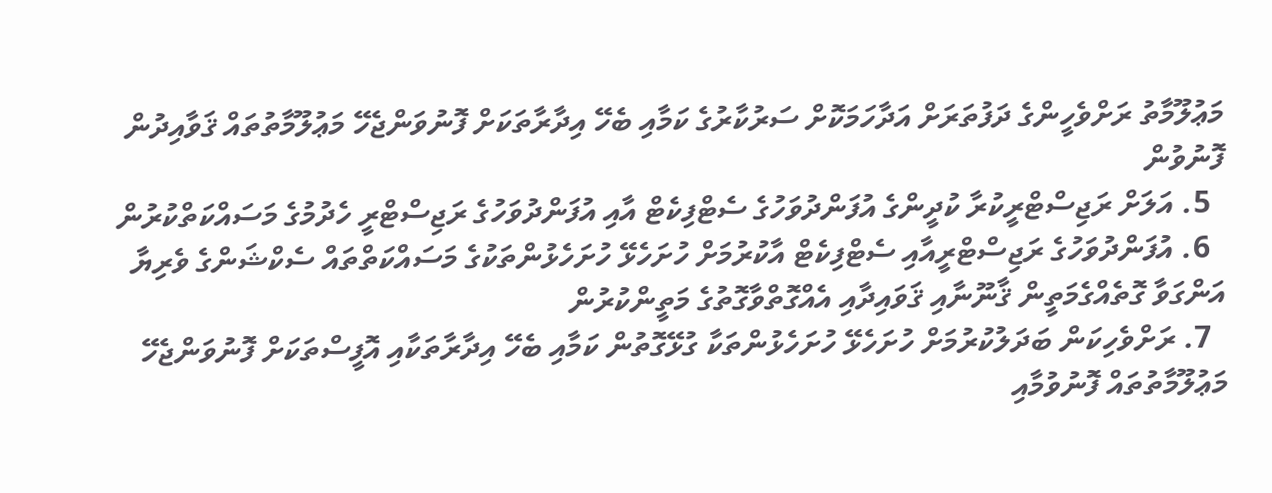މަޢުލޫމާތު ރަށްވެހީންގެ ދަފުތަރަށް އަދާހަމަކޮށް ސަރުކާރުގެ ކަމާއި ބެހޭ އިދާރާތަކަށް ފޮނުވަންޖެހޭ މަޢުލޫމާތުތައް ޤަވާއިދުން ފޮނުވުން
  5. އަލަށް ރަޖިސްޓްރީކުރާ ކުދީންގެ އުފަންދުވަހުގެ ސެޓްފިކެޓް އާއި އުފަންދުވަހުގެ ރަޖިސްޓްރީ ހެދުމުގެ މަސައްކަތްކުރުން
  6. އުފަންދުވަހުގެ ރަޖިސްޓްރީއާއި ސެޓްފިކެޓް އާކުރުމަށް ހުށަހެޅޭ ހުށަހެޅުންތަކުގެ މަސައްކަތްތައް ސެކްޝަންގެ ވެރިޔާ އަންގަވާ ގޮތެއްގެމަތީން ޤާނޫނާއި ޤަވައިދާއި އެއްގޮތްވާގޮތުގެ މަތީންކުރުން
  7. ރަށްވެހިކަން ބަދަލުކުރުމަށް ހުށަހެޅޭ ހުށަހެޅުންތަކާ ގުޅޭގޮތުން ކަމާއި ބެހޭ އިދާރާތަކާއި އޮފީސްތަކަށް ފޮނުވަންޖެހޭ މަޢުލޫމާތުތައް ފޮނުވުމާއި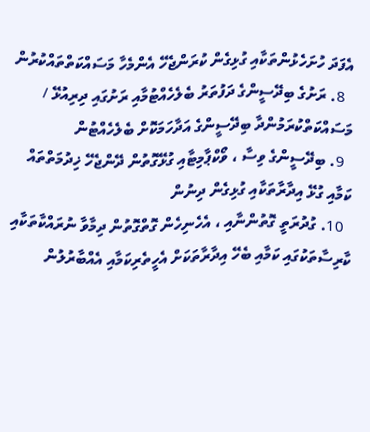އެފަދަ ހުށަހެޅުންތަކާއި ގުޅިގެން ކުރަންޖެހޭ އެންމެހާ މަސައްކަތްތައްކުރުން
  8. ރަށުގެ ބިދޭސީންގެ ދަފުތަރު ބެލެހެއްޓުމާއި ރަށުގައި ދިރިއުޅޭ / މަސައްކަތްކުރަމުންދާ ބިދޭސީންގެ އަދާހަމަކޮށް ބެލެހެއްޓުން
  9. ބިދޭސީންގެ ވިސާ ، ވޯކްޕާމިޓާއި ގުޅޭގޮތުން ދޭންޖެހޭ ޚިދުމަތްތައް ކަމާއި ގުޅޭ އިދާރާތަކާއި ގުޅިގެން ދިނުން
  10. ގުދުރަތީ ގޮތުންނާއި ، އެހެނިހެން ގޮތްގޮތުން ދިމާވާ ނުރައްކާތަކާއި ކާރިސާތަކުގައި ކަމާއި ބެހޭ އިދާރާތަކަށް އެހީތެރިކަމާއި އެއްބާރުލުން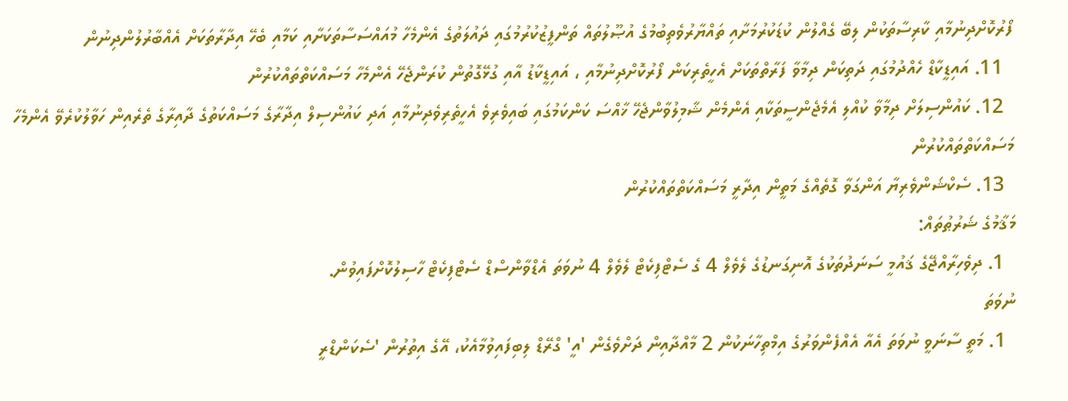ފޯރުކޮށްދިނުމާއި ކާރިސާތަކުން ލިބޭ ގެއްލުން ކުޑަކުރުމަށާއި ތައްޔާރުވެތިބުމުގެ އުޞޫލުތައް ތަންފީޒުކުރުމުގައި ދައުލަތުގެ އެންމެހާ މުއައްސަސާތަކަށާއި ކަމާއި ބެހޭ އިދާރާތަކަށް އެއްބާރުލުންދިނުން
  11. އައިޑީކާޑް ހެއްދުމުގައި ދަތިކަން ދިމާވާ ފަރާތްތަކަށް އެހީތެރިކަން ފޯރުކޮށްދިނުމާއި ، އައިޑީކާޑު އާއި ގުޅޭގޮތުން ކުރަންޖެހޭ އެންމެހާ މަސައްކަތްތައްކުރުން
  12. ކައުންސިލަށް ދިމާވާ ކުއްލި އެމެޖެންސީތަކާއި އެންމެން ޝާމިލުވާންޖެހޭ ޚާއްސަ ކަންކަމުގައި ބައިވެރިވެ އެހީތެރިވެދިނުމާއި އަދި ކައުންސިލް އިދާރާގެ މަސައްކަތުގެ ދާއިރާގެ ތެރެއިން ހަވާލުކުރެވޭ އެންމެހާ މަސައްކަތްތައްކުރުން
  13. ސެކްޝަންވެރިޔާ އަންގަވާ ގޮތެއްގެ މަތީން އިދާރީ މަސައްކަތްތައްކުރުން
މަޤާމުގެ ޝަރުޠުތައް:
  1. ދިވެހިރާއްޖޭގެ ޤައުމީ ސަނަދުތަކުގެ އޮނިގަނޑުގެ ލެވެލް 4 ގެ ސެޓްފިކެޓް ލެވެލް 4 ނުވަތަ އެޑްވާންސްޑް ސެޓްފިކެޓް ހާސިލުކޮށްފައިވުން.
ނުވަތަ
  1. މަތީ ސާނަވީ ނުވަތަ އެއާ އެއްފެންވަރުގެ އިމްތިހާނަކުން 2 މާއްދާއިން ދަށްވެގެން 'އީ' ގްރޭޑް ލިބިފައިވުމާއެކު، އޭގެ އިތުރުން 'ސެކަންޑްރީ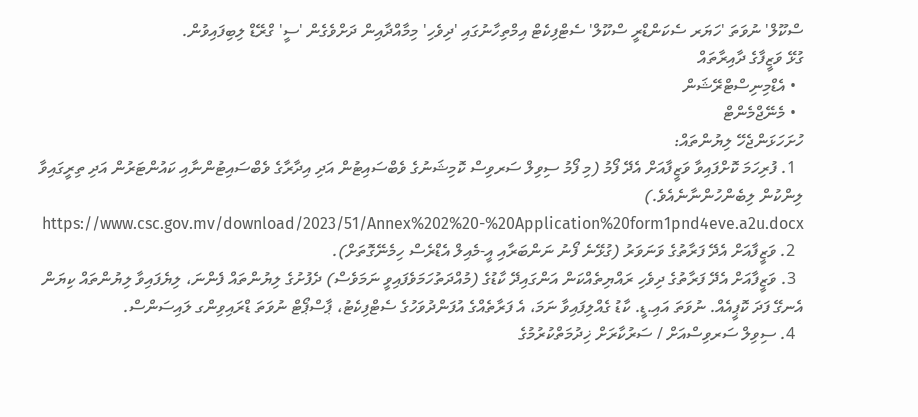ސްކޫލް' ނުވަތަ 'ހަޔަރ ސެކަންޑްރީ ސްކޫލް' ސެޓްފިކެޓް އިމްތިހާނުގައި 'ދިވެހި' މިމާއްދާއިން ދަށްވެގެން 'ސީ' ގްރޭޑް ލިބިފައިވުން.
ގުޅޭ ވަޒީފާގެ ދާއިރާތައް
  • އެޑްމިނިސްޓްރޭޝަން
  • މެނޭޖްމެންޓް
ހުށަހަޅަންޖެހޭ ލިޔުންތައް:
  1. ފުރިހަމަ ކޮށްފައިވާ ވަޒީފާއަށް އެދޭ ފޯމު (މި ފޯމު ސިވިލް ސަރވިސް ކޮމިޝަނުގެ ވެބްސައިޓުން އަދި އިދާރާގެ ވެބްސައިޓުންނާއި ކައުންޓަރުން އަދި ތިރީގައިވާ ލިންކުން ލިބެންހުންނާނެއެވެ.)  https://www.csc.gov.mv/download/2023/51/Annex%202%20-%20Application%20form1pnd4eve.a2u.docx
  2. ވަޒީފާއަށް އެދޭ ފަރާތުގެ ވަނަވަރު (ގުޅޭނެ ފޯނު ނަންބަރާއި އީ-މެއިލް އެޑްރެސް ހިމެނޭގޮތަށް).
  3. ވަޒީފާއަށް އެދޭ ފަރާތުގެ ދިވެހި ރައްޔިތެއްކަން އަންގައިދޭ ކާޑުގެ (މުއްދަތުހަމަވެފައިވީ ނަމަވެސް) ދެފުށުގެ ލިޔުންތައް ފެންނަ، ލިޔެފައިވާ ލިޔުންތައް ކިޔަން އެނގޭ ފަދަ ކޮޕީއެއް. ނުވަތަ އައި.ޑީ. ކާޑު ގެއްލިފައިވާ ނަމަ، އެ ފަރާތެއްގެ އުފަންދުވަހުގެ ސެޓްފިކެޓު، ޕާސްޕޯޓް ނުވަތަ ޑްރައިވިންގ ލައިސަންސް.
  4. ސިވިލް ސަރވިސްއަށް / ސަރުކާރަށް ޚިދުމަތްކުރުމުގެ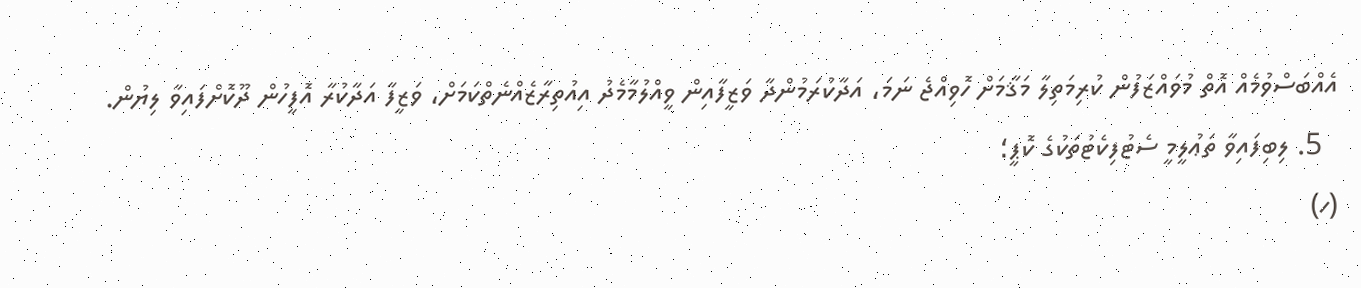އެއްބަސްވުމެއް އޮތް މުވައްޒަފުން ކުރިމަތިލާ މަޤާމަށް ހޮވިއްޖެ ނަމަ، އަދާކުރަމުންދާ ވަޒީފާއިން ވީއްލުމާމެދު އިއުތިރާޒެއްނެތްކަމަށް، ވަޒީފާ އަދާކުރާ އޮފީހުން ދޫކޮށްފައިވާ ލިޔުން.
  5. ލިބިފައިވާ ތަޢުލީމީ ސެޓުފިކެޓުތަކުގެ ކޮޕީ؛
(ހ)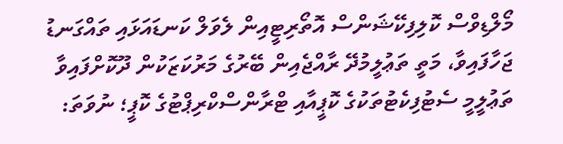މޯލްޑިވްސް ކޮލިފިކޭޝަންސް އޮތޯރިޓީއިން ލެވަލް ކަނޑައަޅައި ތައްގަނޑު ޖަހާފައިވާ، މަތީ ތަޢުލީމުދޭ ރާއްޖެއިން ބޭރުގެ މަރުކަޒަކުން ދޫކޮށްފައިވާ ތަޢުލީމީ ސެޓުފިކެޓުތަކުގެ ކޮޕީއާއި ޓްރާންސްކްރިޕްޓުގެ ކޮޕީ؛ ނުވަތަ: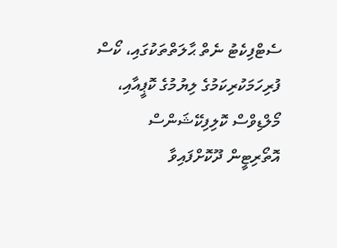ސެޓްފިކެޓު ނެތް ޙާލަތްތަކުގައި، ކޯސް ފުރިހަމަކުރިކަމުގެ ލިޔުމުގެ ކޮޕީއާއި، މޯލްޑިވްސް ކޮލިފިކޭޝަންސް އޮތޯރިޓީން ދޫކޮށްފައިވާ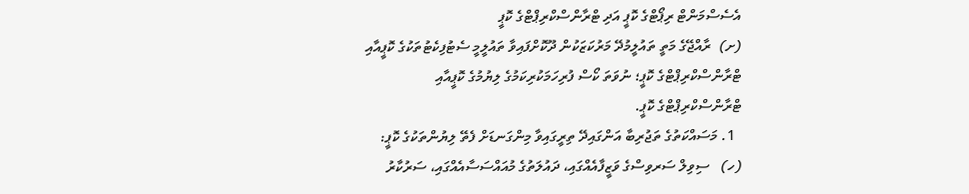އެސެސްމަންޓް ރިޕޯޓްގެ ކޮޕީ އަދި ޓްރާންސްކްރިޕްޓްގެ ކޮޕީ
(ށ)  ރާއްޖޭގެ މަތީ ތައުލީމުދޭ މަރުކަޒަކުން ދޫކޮށްފައިވާ ތައުލީމީ ސެޓުފިކެޓުތަކުގެ ކޮޕީއާއި ޓްރާންސްކްރިޕްޓްގެ ކޮޕީ؛ ނުވަތަ ކޯސް ފުރިހަމަކުރިކަމުގެ ލިޔުމުގެ ކޮޕީއާއި ޓްރާންސްކްރިޕްޓްގެ ކޮޕީ.
  1. މަސައްކަތުގެ ތަޖުރިބާ އަންގައިދޭ ތިރީގައިވާ މިންގަނޑަށް ފެތޭ ލިޔުންތަކުގެ ކޮޕީ:
(ހ)   ސިވިލް ސަރވިސްގެ ވަޒީފާއެއްގައި، ދައުލަތުގެ މުއައްސަސާއެއްގައި، ސަރުކާރު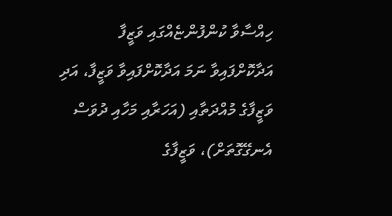ހިއްސާވާ ކުންފުންޏެއްގައި ވަޒީފާ އަދާކޮށްފައިވާ ނަމަ އަދާކޮށްފައިވާ ވަޒީފާ، އަދި ވަޒީފާގެ މުއްދަތާއި (އަހަރާއި މަހާއި ދުވަސް އެނގޭގޮތަށް)، ވަޒީފާގެ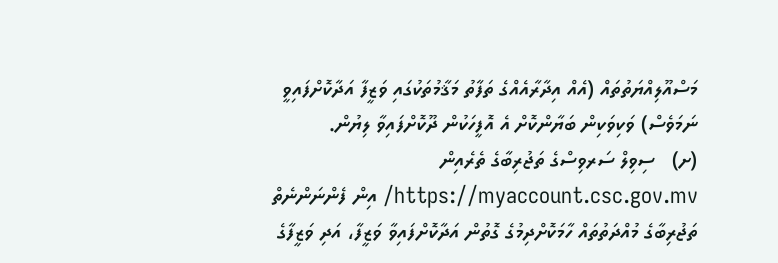މަސްއޫލިއްޔަތުތައް (އެއް އިދާރާއެއްގެ ތަފާތު މަޤާމުތަކުގައި ވަޒީފާ އަދާކޮށްފައިވީ ނަމަވެސް) ވަކިވަކިން ބަޔާންކޮށް އެ އޮފީހަކުން ދޫކޮށްފައިވާ ލިޔުން.
(ށ)   ސިވިލް ސަރވިސްގެ ތަޖުރިބާގެ ތެރެއިން https://myaccount.csc.gov.mv/ އިން ފެންނަންނެތް ތަޖުރިބާގެ މުއްދަތުތައް ހާމަކޮށްދިމުގެ ގޮތުން އަދާކޮށްފައިވާ ވަޒީފާ، އަދި ވަޒީފާގެ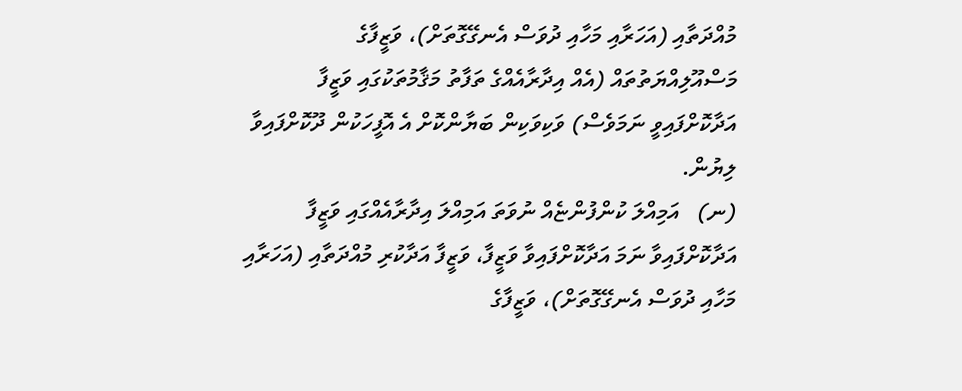މުއްދަތާއި (އަހަރާއި މަހާއި ދުވަސް އެނގޭގޮތަށް)، ވަޒީފާގެ މަސްއޫލިއްޔަތުތައް (އެއް އިދާރާއެއްގެ ތަފާތު މަޤާމުތަކުގައި ވަޒީފާ އަދާކޮށްފައިވީ ނަމަވެސް) ވަކިވަކިން ބަޔާންކޮށް އެ އޮފީހަކުން ދޫކޮށްފައިވާ ލިޔުން.
(ނ)   އަމިއްލަ ކުންފުންޏެއް ނުވަތަ އަމިއްލަ އިދާރާއެއްގައި ވަޒީފާ އަދާކޮށްފައިވާ ނަމަ އަދާކޮށްފައިވާ ވަޒީފާ، ވަޒީފާ އަދާކުރި މުއްދަތާއި (އަހަރާއި މަހާއި ދުވަސް އެނގޭގޮތަށް)، ވަޒީފާގެ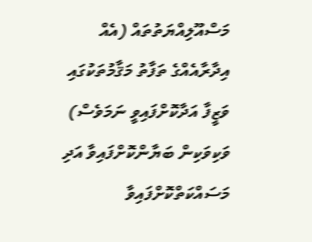މަސްއޫލިއްޔަތުތައް (އެއް އިދާރާއެއްގެ ތަފާތު މަޤާމުތަކުގައި ވަޒީފާ އަދާކޮށްފައިވީ ނަމަވެސް) ވަކިވަކިން ބަޔާންކޮށްފައިވާ އަދި މަސައްކަތްކޮށްފައިވާ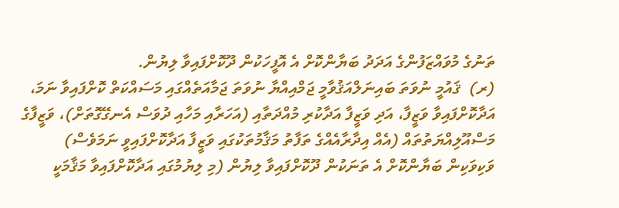ތަނުގެ މުވައްޒަފުންގެ އަދަދު ބަޔާންކޮށް އެ އޮފީހަކުން ދޫކޮށްފައިވާ ލިޔުން.
(ރ)  ޤައުމީ ނުވަތަ ބައިނަލްއަޤުވާމީ ޖަމްއިއްޔާ ނުވަތަ ޖަމާއަތެއްގައި މަސައްކަތް ކޮށްފައިވާ ނަމަ، އަދާކޮށްފައިވާ ވަޒީފާ، އަދި ވަޒީފާ އަދާކުރި މުއްދަތާއި (އަހަރާއި މަހާއި ދުވަސް އެނގޭގޮތަށް)، ވަޒީފާގެ މަސްއޫލިއްޔަތުތައް (އެއް އިދާރާއެއްގެ ތަފާތު މަޤާމުތަކުގައި ވަޒީފާ އަދާކޮށްފައިވީ ނަމަވެސް) ވަކިވަކިން ބަޔާންކޮށް އެ ތަނަކުން ދޫކޮށްފައިވާ ލިޔުން (މި ލިޔުމުގައި އަދާކޮށްފައިވާ މަޤާމަކީ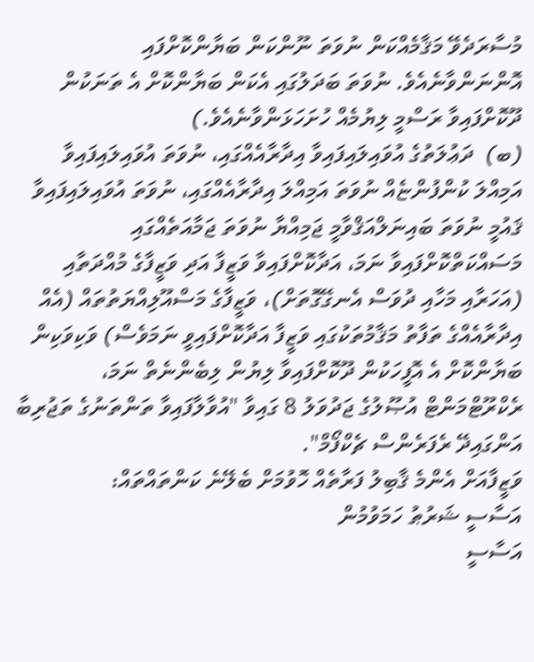މުސާރަދެވޭ މަޤާމެއްކަން ނުވަތަ ނޫންކަން ބަޔާންކޮށްފައި އޮންނަންވާނެއެވެ. ނުވަތަ ބަދަލުގައި އެކަން ބަޔާންކޮށް އެ ތަނަކުން ދޫކޮށްފައިވާ ރަސްމީ ލިޔުމެއް ހުށަހަޅަންވާނެއެވެ.)
(ބ)  ދަޢުލަތުގެ އުވައިލައިފައިވާ އިދާރާއެއްގައި، ނުވަތަ އުވައިލައިފައިވާ އަމިއްލަ ކުންފުންޏެއް ނުވަތަ އަމިއްލަ އިދާރާއެއްގައި، ނުވަތަ އުވައިލައިފައިވާ ޤައުމީ ނުވަތަ ބައިނަލްއަޤްވާމީ ޖަމިއްޔާ ނުވަތަ ޖަމާއަތެއްގައި މަސައްކަތްކޮށްފައިވާ ނަމަ، އަދާކޮށްފައިވާ ވަޒީފާ އަދި ވަޒީފާގެ މުއްދަތާއި (އަހަރާއި މަހާއި ދުވަސް އެނގޭގޮތަށް)، ވަޒީފާގެ މަސްއޫލިއްޔަތުތައް (އެއް އިދާރާއެއްގެ ތަފާތު މަޤާމުތަކުގައި ވަޒީފާ އަދާކޮށްފައިވީ ނަމަވެސް) ވަކިވަކިން ބަޔާންކޮށް އެ އޮފީހަކުން ދޫކޮށްފައިވާ ލިޔުން ލިބެންނެތް ނަމަ، ރެކްރޫޓްމަންޓް އުޞޫލުގެ ޖަދުވަލު 8 ގައިވާ "އުވާލާފައިވާ ތަންތަނުގެ ތަޖުރިބާ އަންގައިދޭ ރެފަރެންސް ޗެކްފޯމް".
ވަޒީފާއަށް އެންމެ ޤާބިލު ފަރާތެއް ހޮވުމަށް ބެލޭނެ ކަންތައްތައް:
އަސާސީ ޝަރުޠު ހަމަވުމުން
އަސާސީ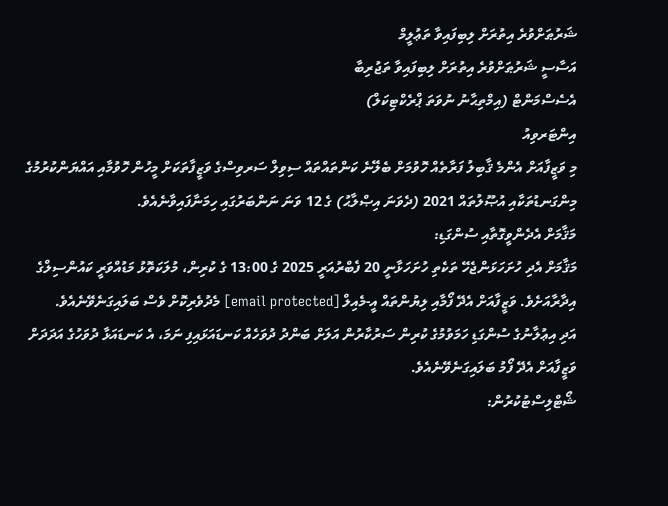ޝަރުޠަށްވުރެ އިތުރަށް ލިބިފައިވާ ތަޢުލީމް
އަސާސީ ޝަރުޠަށްވުރެ އިތުރަށް ލިބިފައިވާ ތަޖުރިބާ
އެސެސްމަންޓް (އިމްތިޙާނު ނުވަތަ ޕްރެކްޓިކަލް)
އިންޓަރވިއު
މި ވަޒީފާއަށް އެންމެ ޤާބިލު ފަރާތެއް ހޮވުމަށް ބެލޭނެ ކަންތައްތައް ސިވިލް ސަރވިސްގެ ވަޒީފާތަކަށް މީހުން ހޮވުމާއި އައްޔަންކުރުމުގެ މިންގަނޑުތަކާއި އުޞޫލުތައް 2021 (ދެވަނަ އިޞްލާޙު) ގެ 12 ވަނަ ނަންބަރުގައި ހިމަނާފައިވާނެއެވެ.
މަޤާމަށް އެދެންވީގޮތާއި ސުންގަޑި:
މަޤާމަށް އެދި ހުށަހަޅަންޖެހޭ ތަކެތި ހުށަހަޅާނީ 20 ފެބްރުއަރީ 2025 ގެ 13:00 ގެ ކުރިން، މުލަކަތޮޅު މަޑުއްވަރީ ކައުންސިލްގެ އިދާރާއަށެވެ. ވަޒީފާއަށް އެދޭ ފޯމާއި ލިޔުންތައް އީ-މެއިލް [email protected] މެދުވެރިކޮށް ވެސް ބަލައިގަނެވޭނެއެވެ.
އަދި އިޢުލާނުގެ ސުންގަޑި ހަމަވުމުގެ ކުރިން ސަރުކާރުން އަލަށް ބަންދު ދުވަހެއް ކަނޑައަޅައިފި ނަމަ، އެ ކަނޑައަޅާ ދުވަހުގެ އަދަދަށް ވަޒީފާއަށް އެދޭ ފޯމު ބަލައިގަނެވޭނެއެވެ.
ޝޯޓްލިސްޓުކުރުން: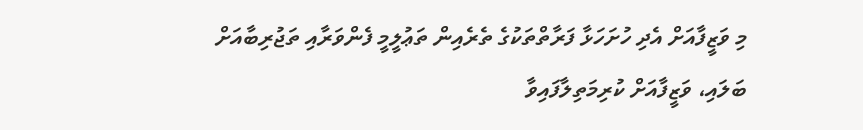މި ވަޒީފާއަށް އެދި ހުށަހަޅާ ފަރާތްތަކުގެ ތެރެއިން ތަޢުލީމީ ފެންވަރާއި ތަޖުރިބާއަށް ބަލައި، ވަޒީފާއަށް ކުރިމަތިލާފައިވާ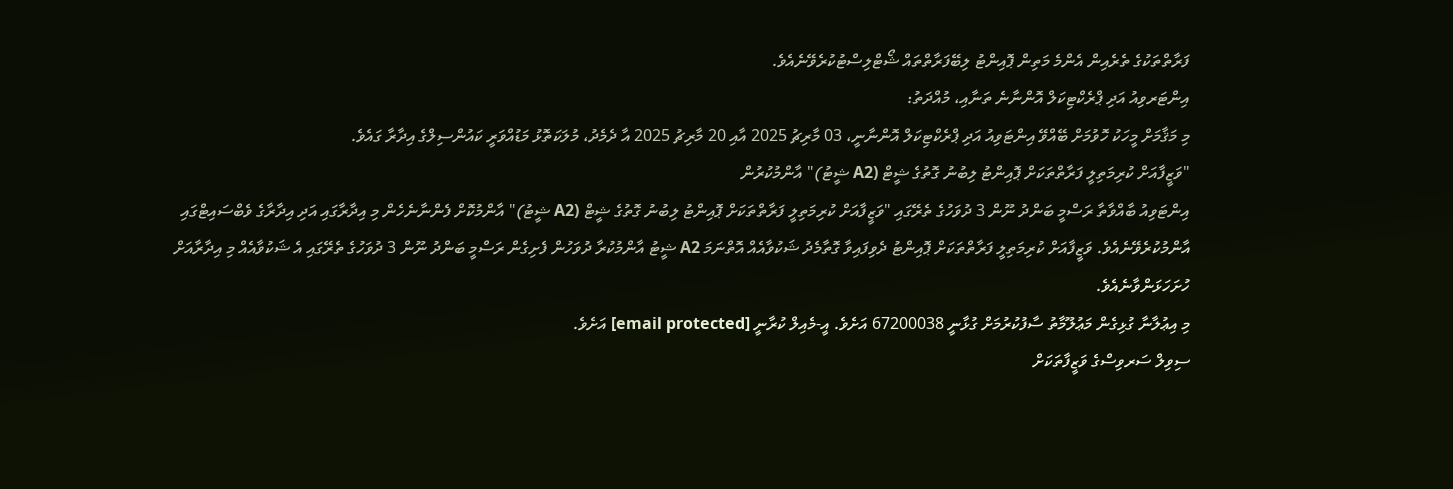ފަރާތްތަކުގެ ތެރެއިން އެންމެ މަތިން ޕޮއިންޓު ލިބޭފަރާތްތައް ޝޯޓްލިސްޓުކުރެވޭނެއެވެ.
އިންޓަރވިއު އަދި ޕްރެކްޓިކަލް އޮންނާނެ ތަނާއި، މުއްދަތު:
މި މަޤާމަށް މީހަކު ހޮވުމަށް ބޭއްވޭ އިންޓަވިއު އަދި ޕްރެކްޓިކަލް އޮންނާނީ، 03 މާރިޗު 2025 އާއި 20 މާރިޗު 2025 އާ ދެމެދު، މުލަކަތޮޅު މަޑުއްވަރީ ކައުންސިލްގެ އިދާރާ ގައެވެ.
"ވަޒީފާއަށް ކުރިމަތިލީ ފަރާތްތަކަށް ޕޮއިންޓު ލިބުނު ގޮތުގެ ޝީޓް (A2 ޝީޓު)" އާންމުކުރުން
އިންޓަވިއު ބާއްވާތާ ރަސްމީ ބަންދު ނޫން 3 ދުވަހުގެ ތެރޭގައި "ވަޒީފާއަށް ކުރިމަތިލީ ފަރާތްތަކަށް ޕޮއިންޓު ލިބުނު ގޮތުގެ ޝީޓް (A2 ޝީޓު)" އާންމުކޮށް ފެންނާނެހެން މި އިދާރާގައި އަދި އިދާރާގެ ވެބްސައިޓްގައި އާންމުކުރެވޭނެއެވެ. ވަޒީފާއަށް ކުރިމަތިލީ ފަރާތްތަކަށް ޕޮއިންޓު ދެވިފައިވާ ގޮތާމެދު ޝަކުވާއެއް އޮތްނަމަ A2 ޝީޓު އާންމުކުރާ ދުވަހުން ފެށިގެން ރަސްމީ ބަންދު ނޫން 3 ދުވަހުގެ ތެރޭގައި އެ ޝަކުވާއެއް މި އިދާރާއަށް ހުށަހަޅަންވާނެއެވެ.
މި އިޢުލާނާ ގުޅިގެން މަޢުލޫމާތު ސާފުކުރުމަށް ގުޅާނީ 67200038 އަށެވެ. އީ-މެއިލް ކުރާނީ [email protected] އަށެވެ.
ސިވިލް ސަރވިސްގެ ވަޒީފާތަކަށް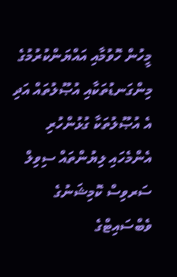މީހުން ހޮވުމާއި އައްޔަންކުރުމުގެ މިންގަނޑުތަކާއި އުޞޫލުތައް އަދި އެ އުޞޫލުތަކާ ގުޅުންހުރި އެންމެހައި ލިޔުންތައް ސިވިލް ސަރވިސް ކޮމިޝަނުގެ ވެބްސައިޓްގެ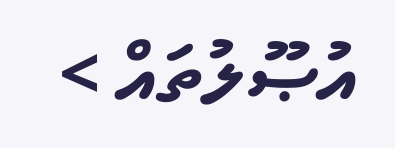އުޞޫލުތައް >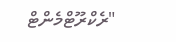"ރެކްރޫޓްމެންޓް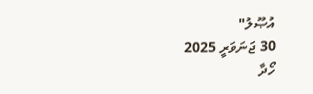އުޞޫލު"
30 ޖަނަވަރީ 2025
ހޯދާ